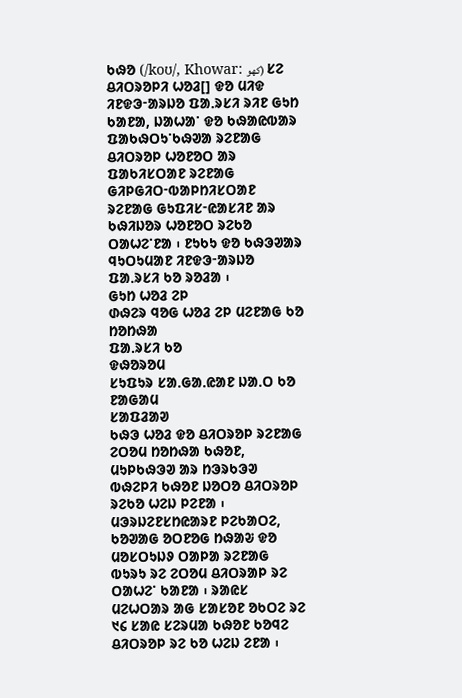ᱠᱷᱚ (/koʊ/, Khowar: کھو) ᱥᱮ ᱪᱤᱛᱨᱚᱞᱤ ᱦᱚᱲ[] ᱫᱚ ᱢᱤᱫ ᱤᱱᱫᱳᱼᱟᱨᱡᱚ ᱯᱟᱹᱨᱥᱤ ᱨᱤᱱ ᱜᱩᱴ ᱠᱟᱱᱟ, ᱡᱟᱦᱟᱸ ᱫᱚ ᱠᱷᱟᱭᱵᱟᱨ ᱯᱟᱠᱷᱛᱩᱸᱠᱷᱣᱟ ᱨᱮᱱᱟᱜ ᱪᱤᱛᱨᱚᱞ ᱦᱚᱱᱚᱛ ᱟᱨ ᱯᱟᱠᱤᱥᱛᱟᱱ ᱨᱮᱱᱟᱜ ᱜᱤᱞᱜᱤᱛᱼᱵᱟᱞᱴᱤᱥᱛᱟᱱ ᱨᱮᱱᱟᱜ ᱜᱩᱯᱤᱥᱼᱭᱟᱥᱤᱱ ᱟᱨ ᱠᱷᱤᱡᱚᱨ ᱦᱚᱱᱚᱛ ᱨᱮᱠᱚ ᱛᱟᱦᱮᱸᱱᱟ ᱾ ᱱᱩᱠᱩ ᱫᱚ ᱠᱷᱳᱣᱟᱨ ᱧᱩᱛᱩᱢᱟᱱ ᱤᱱᱫᱳᱼᱟᱨᱡᱚ ᱯᱟᱹᱨᱥᱤ ᱠᱚ ᱨᱚᱲᱟ ᱾
ᱜᱩᱴ ᱦᱚᱲ ᱮᱞ
ᱰᱷᱮᱨ ᱧᱚᱜ ᱦᱚᱲ ᱮᱞ ᱢᱮᱱᱟᱜ ᱠᱚ ᱴᱚᱴᱷᱟ
ᱯᱟᱹᱨᱥᱤ ᱠᱚ
ᱫᱷᱚᱨᱚᱢ
ᱥᱩᱯᱩᱨ ᱥᱟᱹᱜᱟᱹᱭᱟᱱ ᱡᱟᱹᱛ ᱠᱚ
ᱱᱟᱜᱟᱢ
ᱥᱟᱯᱲᱟᱣ
ᱠᱷᱳ ᱦᱚᱲ ᱫᱚ ᱪᱤᱛᱨᱚᱞ ᱨᱮᱱᱟᱜ ᱮᱛᱚᱢ ᱴᱚᱴᱷᱟ ᱠᱷᱚᱱ, ᱢᱩᱞᱠᱷᱳᱣ ᱟᱨ ᱴᱳᱨᱠᱳᱣ ᱵᱷᱮᱞᱤ ᱠᱷᱚᱱ ᱡᱚᱛᱚ ᱪᱤᱛᱨᱚᱞ ᱨᱮᱠᱚ ᱦᱮᱡ ᱞᱮᱱᱟ ᱾ ᱢᱳᱨᱡᱮᱱᱥᱴᱭᱟᱨᱱ ᱞᱮᱠᱟᱛᱮ, ᱠᱚᱣᱟᱜ ᱚᱛᱱᱚᱜ ᱴᱷᱟᱶ ᱫᱚ ᱢᱚᱥᱛᱩᱡᱽ ᱛᱟᱞᱟ ᱨᱮᱱᱟᱜ ᱵᱩᱨᱩ ᱨᱮ ᱮᱛᱚᱢ ᱪᱤᱛᱨᱟᱞ ᱨᱮ ᱛᱟᱦᱮᱸ ᱠᱟᱱᱟ ᱾ ᱨᱟᱭᱥ ᱢᱮᱦᱛᱟᱨ ᱟᱜ ᱥᱟᱥᱚᱱ ᱚᱠᱛᱮ ᱨᱮ ᱑᱔ ᱥᱟᱭ ᱥᱮᱨᱢᱟ ᱠᱷᱚᱱ ᱠᱚᱧᱮ ᱪᱤᱛᱨᱚᱞ ᱨᱮ ᱠᱚ ᱦᱮᱡ ᱮᱱᱟ ᱾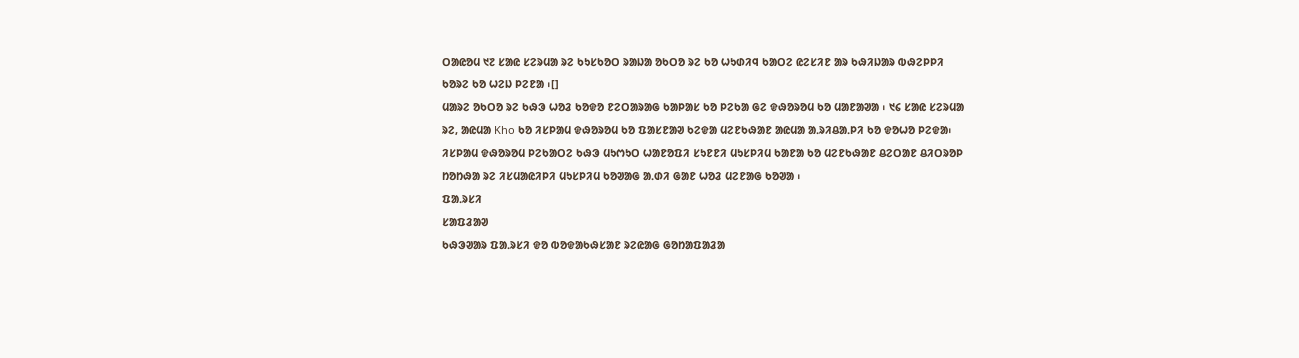ᱛᱟᱭᱚᱢ ᱑᱗ ᱥᱟᱭ ᱥᱮᱨᱢᱟ ᱨᱮ ᱠᱩᱥᱠᱚᱛ ᱨᱟᱡᱟ ᱚᱠᱛᱚ ᱨᱮ ᱠᱚ ᱦᱩᱰᱤᱧ ᱠᱟᱛᱮ ᱭᱮᱥᱤᱱ ᱟᱨ ᱠᱷᱤᱡᱟᱨ ᱵᱷᱮᱞᱞᱤ ᱠᱚᱨᱮ ᱠᱚ ᱦᱮᱡ ᱞᱮᱱᱟ ᱾[]
ᱢᱟᱨᱮ ᱚᱠᱛᱚ ᱨᱮ ᱠᱷᱳ ᱦᱚᱲ ᱠᱚᱫᱚ ᱱᱮᱛᱟᱨᱟᱜ ᱠᱟᱞᱟᱥ ᱠᱚ ᱞᱮᱠᱟ ᱜᱮ ᱫᱷᱚᱨᱚᱢ ᱠᱚ ᱢᱟᱱᱟᱣᱟ ᱾ ᱑᱔ ᱥᱟᱭ ᱥᱮᱨᱢᱟ ᱨᱮ, ᱟᱭᱢᱟ Kho ᱠᱚ ᱤᱥᱞᱟᱢ ᱫᱷᱚᱨᱚᱢ ᱠᱚ ᱯᱟᱥᱱᱟᱣ ᱠᱮᱫᱟ ᱢᱮᱱᱠᱷᱟᱱ ᱟᱭᱢᱟ ᱟᱹᱨᱤᱪᱟᱹᱞᱤ ᱠᱚ ᱫᱚᱦᱚ ᱞᱮᱫᱟ᱾ ᱤᱥᱞᱟᱢ ᱫᱷᱚᱨᱚᱢ ᱞᱮᱠᱟᱛᱮ ᱠᱷᱳ ᱢᱩᱬᱩᱛ ᱦᱟᱱᱚᱯᱤ ᱥᱩᱱᱱᱤ ᱢᱩᱥᱞᱤᱢ ᱠᱟᱱᱟ ᱠᱚ ᱢᱮᱱᱠᱷᱟᱱ ᱪᱮᱛᱟᱱ ᱪᱤᱛᱨᱚᱞ ᱴᱚᱴᱷᱟ ᱨᱮ ᱤᱥᱢᱟᱭᱤᱞᱤ ᱢᱩᱥᱞᱤᱢ ᱠᱚᱣᱟᱜ ᱟᱹᱰᱤ ᱜᱟᱱ ᱦᱚᱲ ᱢᱮᱱᱟᱜ ᱠᱚᱣᱟ ᱾
ᱯᱟᱹᱨᱥᱤ
ᱥᱟᱯᱲᱟᱣ
ᱠᱷᱳᱣᱟᱨ ᱯᱟᱹᱨᱥᱤ ᱫᱚ ᱵᱚᱫᱟᱠᱷᱥᱟᱱ ᱨᱮᱭᱟᱜ ᱜᱚᱴᱟᱯᱟᱲᱟ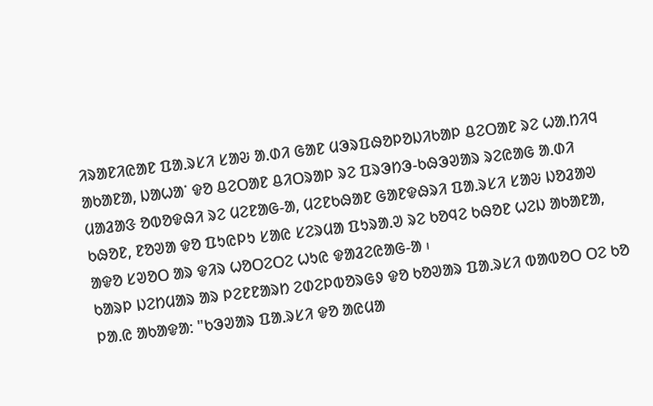ᱤᱨᱟᱱᱤᱭᱟᱱ ᱯᱟᱹᱨᱥᱤ ᱥᱟᱶ ᱟᱹᱰᱤ ᱜᱟᱱ ᱢᱳᱨᱯᱷᱚᱞᱚᱡᱤᱠᱟᱞ ᱪᱮᱛᱟᱱ ᱨᱮ ᱦᱟᱹᱴᱤᱧ ᱟᱠᱟᱱᱟ, ᱡᱟᱦᱟᱸ ᱫᱚ ᱪᱮᱛᱟᱱ ᱪᱤᱛᱨᱟᱞ ᱨᱮ ᱯᱨᱳᱴᱳ-ᱠᱷᱳᱣᱟᱨ ᱨᱮᱭᱟᱜ ᱟᱹᱰᱤ ᱢᱟᱲᱟᱝ ᱚᱵᱚᱫᱷᱤ ᱨᱮ ᱢᱮᱱᱟᱜ-ᱟ, ᱢᱮᱱᱠᱷᱟᱱ ᱜᱟᱱᱫᱷᱨᱤ ᱯᱟᱹᱨᱥᱤ ᱥᱟᱶ ᱡᱚᱲᱟᱣ ᱠᱷᱚᱱ, ᱱᱚᱣᱟ ᱫᱚ ᱯᱩᱭᱞᱩ ᱥᱟᱭ ᱥᱮᱨᱢᱟ ᱯᱩᱨᱟᱹᱣ ᱨᱮ ᱠᱚᱧᱮ ᱠᱷᱚᱱ ᱦᱮᱡ ᱟᱠᱟᱱᱟ, ᱟᱫᱚ ᱥᱣᱚᱛ ᱟᱨ ᱫᱤᱨ ᱦᱚᱛᱮᱛᱮ ᱦᱩᱭ ᱫᱟᱲᱮᱭᱟᱜ-ᱟ ᱾
ᱠᱟᱨᱞ ᱡᱮᱴᱢᱟᱨ ᱟᱨ ᱞᱮᱱᱱᱟᱨᱴ ᱮᱰᱮᱞᱵᱚᱨᱜᱽ ᱫᱚ ᱠᱚᱣᱟᱨ ᱯᱟᱹᱨᱥᱤ ᱵᱟᱵᱚᱛ ᱛᱮ ᱠᱚ ᱞᱟᱹᱭ ᱟᱠᱟᱫᱟ: "ᱠᱳᱣᱟᱨ ᱯᱟᱹᱨᱥᱤ ᱫᱚ ᱟᱭᱢᱟ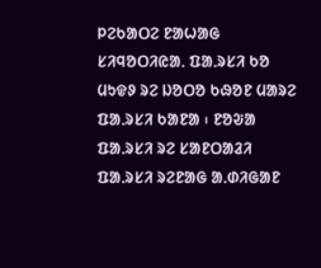ᱞᱮᱠᱟᱛᱮ ᱱᱟᱦᱟᱜ ᱥᱤᱧᱚᱛᱤᱭᱟᱹ ᱯᱟᱹᱨᱥᱤ ᱠᱚ ᱢᱩᱫᱽ ᱨᱮ ᱡᱚᱛᱚ ᱠᱷᱚᱱ ᱢᱟᱨᱮ ᱯᱟᱹᱨᱥᱤ ᱠᱟᱱᱟ ᱾ ᱱᱚᱶᱟ ᱯᱟᱹᱨᱥᱤ ᱨᱮ ᱥᱟᱱᱛᱟᱲᱤ ᱯᱟᱹᱨᱥᱤ ᱨᱮᱱᱟᱜ ᱟᱹᱰᱤᱜᱟᱱ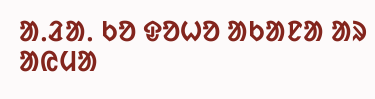ᱟᱹᱲᱟᱹ ᱠᱚ ᱫᱚᱦᱚ ᱟᱠᱟᱱᱟ ᱟᱨ ᱟᱭᱢᱟ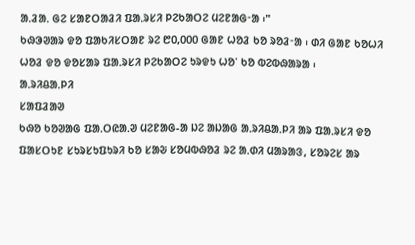ᱟᱹᱲᱟᱹ ᱜᱮ ᱥᱟᱱᱛᱟᱲᱤ ᱯᱟᱹᱨᱥᱤ ᱞᱮᱠᱟᱛᱮ ᱢᱮᱱᱟᱜᱼᱟ ᱾"
ᱠᱷᱳᱣᱟᱨ ᱫᱚ ᱯᱟᱠᱤᱥᱛᱟᱱ ᱨᱮ ᱘᱐,᱐᱐᱐ ᱜᱟᱱ ᱦᱚᱲ ᱠᱚ ᱨᱚᱲᱼᱟ ᱾ ᱰᱤ ᱜᱟᱱ ᱠᱚᱦᱤ ᱦᱚᱲ ᱫᱚ ᱫᱚᱥᱟᱨ ᱯᱟᱹᱨᱥᱤ ᱞᱮᱠᱟᱛᱮ ᱩᱨᱫᱩ ᱦᱚᱸ ᱠᱚ ᱵᱮᱵᱷᱟᱨᱟ ᱾
ᱟᱹᱨᱤᱪᱟᱹᱞᱤ
ᱥᱟᱯᱲᱟᱣ
ᱠᱷᱚ ᱠᱚᱣᱟᱜ ᱯᱟᱹᱛᱭᱟᱹᱣ ᱢᱮᱱᱟᱜ-ᱟ ᱡᱮ ᱟᱡᱟᱜ ᱟᱹᱨᱤᱪᱟᱹᱞᱤ ᱟᱨ ᱯᱟᱹᱨᱥᱤ ᱫᱚ ᱯᱟᱥᱛᱩᱱ ᱥᱩᱨᱥᱩᱯᱩᱨᱤ ᱠᱚ ᱥᱟᱶ ᱥᱚᱢᱵᱷᱚᱲ ᱨᱮ ᱟᱹᱰᱤ ᱢᱟᱨᱟᱝ, ᱥᱚᱨᱮᱥ ᱟᱨ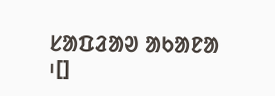ᱥᱟᱯᱲᱟᱣ ᱟᱠᱟᱱᱟ ᱾[]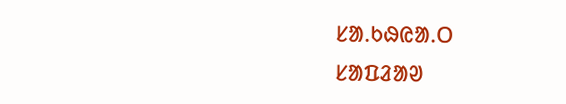ᱥᱟ.ᱠᱷᱭᱟ.ᱛ
ᱥᱟᱯᱲᱟᱣ